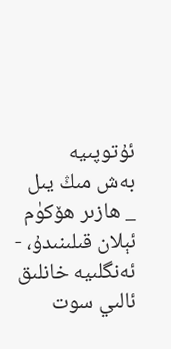ئۇتوپىيە
بەش مىڭ يىل
_ ھازىر ھۆكۈم ئېلان قىلىنىدۇ، - ئەنگلىيە خانلىق ئالىي سوت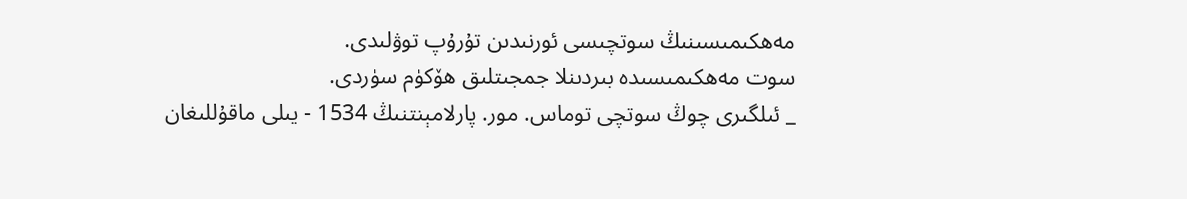مەھكىمىسىنىڭ سوتچىسى ئورنىدىن تۇرۇپ توۋلىدى.
سوت مەھكىمىسىدە بىردىنلا جمجىتلىق ھۆكۈم سۈردى.
_ ئىلگىرى چوڭ سوتچى توماس. مور. پارلامېنتنىڭ 1534 - يىلى ماقۇللىغان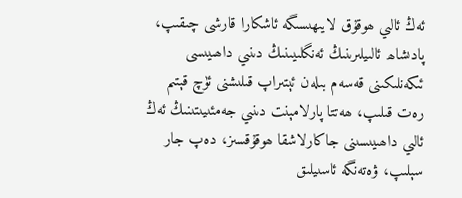ئەڭ ئالىي ھوقۇق لايىھىسىگە ئاشكارا قارشى چىقىپ، پادىشاھ ئالىيلىرىنىڭ ئەنگلىيىنىڭ دىنىي داھىيىسى ئىكەنلىكىنى قەسەم بىلەن ئېتىراپ قىلىشنى ئۈچ قېتىم رەت قىلىپ، ھەتتا پارلامېنت دىنىي جەمئىيىتىنىڭ ئەڭ ئالىي داھىيىسىنى جاكارلاشقا ھوقۇقسىز، دەپ جار سېلىپ، ۋەتەنگە ئاسىيلىق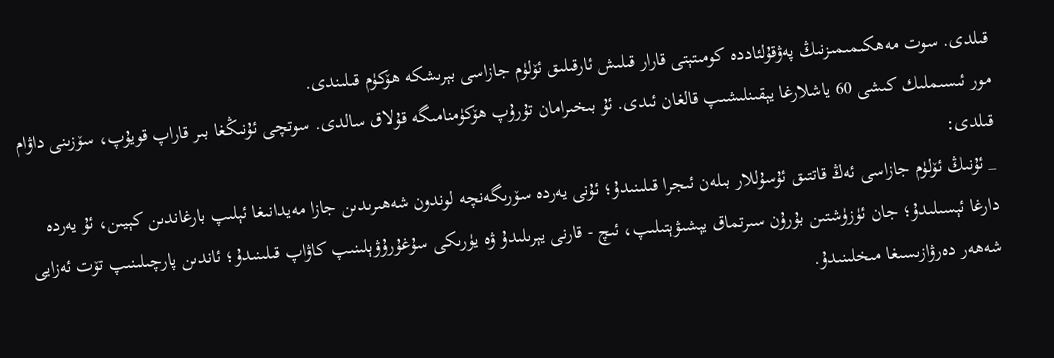قىلدى. سوت مەھكىمىمىزنىڭ پەۋقۇلئاددە كومىتېتى قارار قىلىش ئارقىلىق ئۆلۈم جازاسى بېرىشكە ھۆكۈم قىلىندى.
مور ئىسىملىك كىشى 60 ياشلارغا يېقىنلىشىپ قالغان ئىدى. ئۇ بىخىرامان تۇرۇپ ھۆكۈمنامىگە قۇلاق سالدى. سوتچى ئۇنىڭغا بىر قاراپ قويۇپ، سۆزىنى داۋام قىلدى:
_ ئۇنىڭ ئۆلۈم جازاسى ئەڭ قاتتىق ئۇسۇللار بىلەن ئىجرا قىلىنىدۇ؛ ئۇنى يەردە سۆرىگەنچە لوندون شەھىرىدىن جازا مەيدانىغا ئېلىپ بارغاندىن كېيىن، ئۇ يەردە دارغا ئېسىلىدۇ؛ جان ئۈزۈشتىن بۇرۇن سىرتماق يېشىۋېتىلىپ، ئىچ - قارنى يېرىلىدۇ ۋە يۈرىكى سۇغۇرۇۋېلىنىپ كاۋاپ قىلىنىدۇ؛ ئاندىن پارچىلىنىپ تۆت ئەزايى شەھەر دەرۋازىسىغا مىخلىنىدۇ.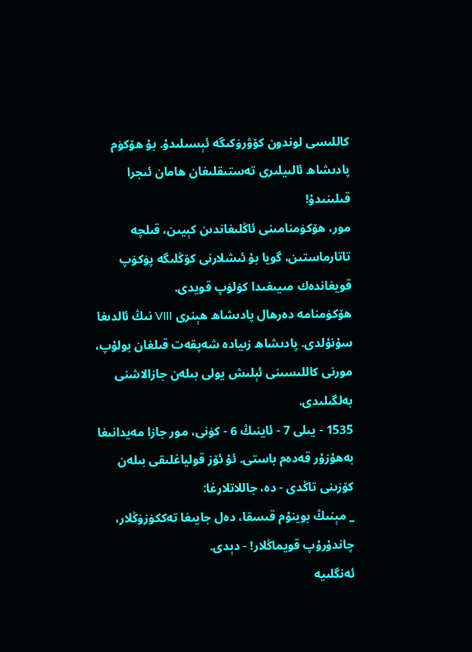كاللىسى لوندون كۆۋرۈكىگە ئېسىلىدۇ. بۇ ھۆكۈم پادىشاھ ئالىيلىرى تەستىقلىغان ھامان ئىجرا قىلىنىدۇ!
مور، ھۆكۈمنامىنى ئاڭلىغاندىن كېيىن، قىلچە تاتارماستىن، گويا بۇ ئىشلارنى كۆڭلىگە پۈكۈپ قويغاندەك مىيىغىدا كۈلۈپ قويدى.
ھۆكۈمنامە دەرھال پادىشاھ ھېنرى VIII نىڭ ئالدىغا سۇنۇلدى. پادىشاھ زىيادە شەپقەت قىلغان بولۇپ، مورنى كاللىسىنى ئېلىش يولى بىلەن جازالاشنى بەلگىلىدى.
1535 - يىلى 7 - ئاينىڭ 6 - كۈنى، مور جازا مەيدانىغا بەھۇزۇر قەدەم باستى. ئۇ ئۆز قولياغلىقى بىلەن كۆزىنى تاڭدى - دە، جاللاتلارغا:
_ مېنىڭ بوينۇم قىسقا، دەل جايىغا تەككۈزۈڭلار، چاندۇرۇپ قويماڭلار! - دېدى.
ئەنگلىيە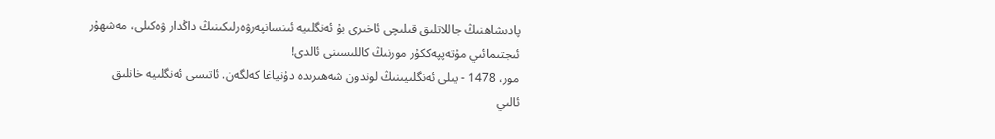پادىشاھنىڭ جاللاتلىق قىلىچى ئاخىرى بۇ ئەنگلىيە ئىنسانپەرۋەرلىكىنىڭ داڭدار ۋەكىلى، مەشھۇر ئىجتىمائىي مۇتەپپەككۇر مورنىڭ كاللىسىنى ئالدى!
مور، 1478 - يىلى ئەنگلىيىنىڭ لوندون شەھىرىدە دۇنياغا كەلگەن. ئاتىسى ئەنگلىيە خانلىق ئالىي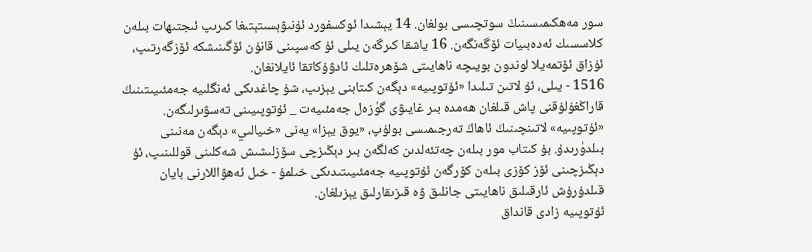سور مەھكىمىسىنىڭ سوتچىسى بولغان. 14 يېشىدا ئوكسفورد ئۇنىۋېسىتېتىغا كىرىپ ئىجتىھات بىلەن كلاسسىك ئەدەبىيات ئۆگەنگەن. 16 ياشقا كىرگەن يىلى ئۇ كەسپىنى قانۇن ئۆگىنىشكە ئۆزگەرتىپ، ئۇزاق ئۆتمەيلا لوندون بويىچە ناھايىتى شۆھرەتلىك ئادۋۇكاتقا ئايلانغان.
1516 - يىلى، ئۇ لاتىن تىلىدا «ئۇتوپىيە» دېگەن كىتابنى يېزىپ، شۇ چاغدىكى ئەنگلىيە جەمئىيىتىنىڭ قاراڭغۇلۇقنى پاش قىلغان ھەمدە بىر غايىۋى گۈزەل جەمئىيەت _ ئۇتوپىيىنى تەسۋىرلىگەن.
«ئۇتوپىيە» لاتىنچىنىڭ ئاھاڭ تەرجىمىسى بولۇپ، «يوق يېزا» يەنى «خىيالىي» دېگەن مەنىنى بىلدۈرىدۇ. بۇ كىتاب مور بىلەن چەتئەلدىن كەلگەن بىر دېڭىزچى سۆزلىشىش شەكلىنى قوللىنىپ، ئۇ دېڭىزچىنى ئۆز كۆزى بىلەن كۆرگەن ئۇتوپىيە جەمئىيىتىدىكى خىلمۇ - خىل ئەھۋاللارنى بايان قىلدۇرۇش ئارقىلىق ناھايىتى جانلىق ۋە قىزىقارلىق يېزىلغان.
ئۇتوپىيە زادى قانداق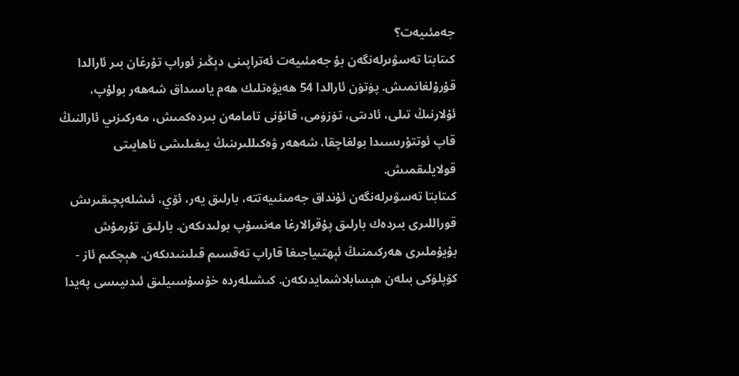جەمئىيەت؟
كىتابتا تەسۋىرلەنگەن بۇ جەمئىيەت ئەتراپىنى دېڭىز ئوراپ تۇرغان بىر ئارالدا قۇرۇلغانمىش. پۈتۈن ئارالدا 54 ھەيۋەتلىك ھەم ياسىداق شەھەر بولۇپ، ئۇلارنىڭ تىلى، ئادىتى، تۈزۈمى، قانۇنى تامامەن بىردەكمىش، مەركىزىي ئارالنىڭ قاپ ئوتتۇرىسىدا بولغاچقا، شەھەر ۋەكىللىرىنىڭ يىغىلىشى ناھايىتى قولايلىقمىش.
كىتابتا تەسۋىرلەنگەن ئۇنداق جەمىئىيەتتە، بارلىق يەر، ئۆي، ئىشلەپچىقىرىش قوراللىرى بىردەك بارلىق پۇقرالارغا مەنسۇپ بولىدىكەن. بارلىق تۇرمۇش بۇيۇملىرى ھەركىمنىڭ ئېھتىياجىغا قاراپ تەقسىم قىلىنىدىكەن. ھېچكىم ئاز - كۆپلۈكى بىلەن ھېسابلاشمايدىكەن. كىشىلەردە خۇسۇسىيلىق ئىدىيىسى پەيدا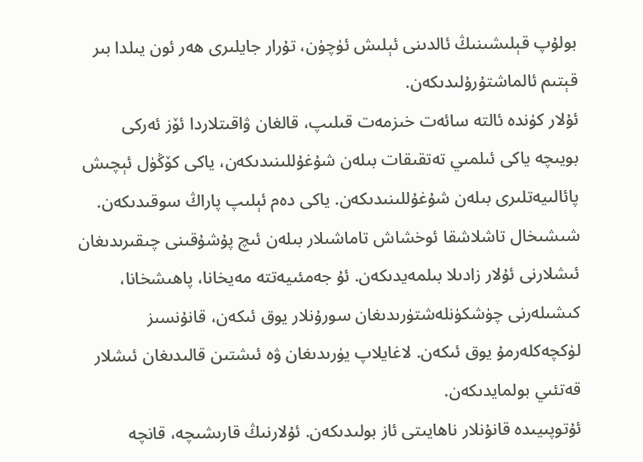بولۇپ قېلىشىنىڭ ئالدىنى ئېلىش ئۈچۈن، تۇرار جايلىرى ھەر ئون يىلدا بىر قېتىم ئالماشتۇرۇلىدىكەن.
ئۇلار كۈندە ئالتە سائەت خىزمەت قىلىپ، قالغان ۋاقىتلاردا ئۆز ئەركى بويىچە ياكى ئىلمىي تەتقىقات بىلەن شۇغۇللىنىدىكەن، ياكى كۆڭۈل ئېچىش پائالىيەتلىرى بىلەن شۇغۇللىنىدىكەن. ياكى دەم ئېلىپ پاراڭ سوقىدىكەن. شىشىخال تاشلاشقا ئوخشاش تاماشىلار بىلەن ئىچ پۇشۇقىنى چىقىرىدىغان ئىشلارنى ئۇلار زادىلا بىلمەيدىكەن. ئۇ جەمئىيەتتە مەيخانا، پاھىشخانا، كىشىلەرنى چۈشكۈنلەشتۈرىدىغان سورۇنلار يوق ئىكەن، قانۇنسىز لۈكچەكلەرمۇ يوق ئىكەن. لاغايلاپ يۈرىدىغان ۋە ئىشتىن قالىدىغان ئىشلار قەتئىي بولمايدىكەن.
ئۇتوپىيىدە قانۇنلار ناھايىتى ئاز بولىدىكەن. ئۇلارنىڭ قارىشىچە، قانچە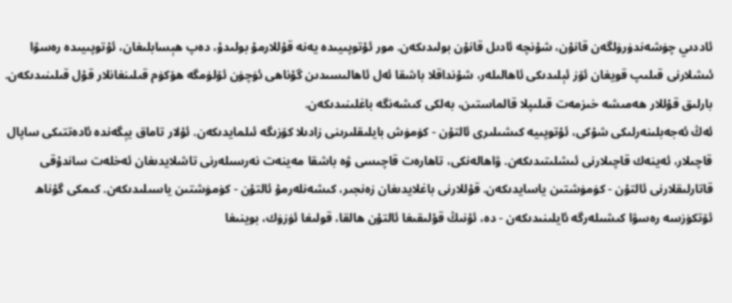ئاددىي چۈشەندۈرۈلگەن قانۇن، شۇنچە ئادىل قانۇن بولىدىكەن. مور ئۇتوپىيىدە يەنە قۇللارمۇ بولىدۇ، دەپ ھېسابلىغان، ئۇتوپىيىدە رەسۋا ئىشلارنى قىلىپ قويغان ئۆز ئېلىدىكى ئاھالىلەر، شۇنداقلا باشقا ئەل ئاھالىسىدىن گۇناھى ئۈچۈن ئۆلۈمگە ھۆكۈم قىلىنغانلار قۇل قىلىنىدىكەن. بارلىق قۇللار ھەمىشە خىزمەت قىلىپلا قالماستىن، بەلكى كىشەنگە باغلىنىدىكەن.
ئەڭ ئەجەبلىنەرلىكى شۇكى، ئۇتوپىيە كىشىلىرى ئالتۇن - كۈمۈش بايلىقلىرىنى زادىلا كۆزىگە ئىلمايدىكەن. ئۇلار تاماق يېگەندە ئادەتتىكى ساپال قاچىلار، ئەينەك قاچىلارنى ئىشلىتىدىكەن. ۋاھالەنكى، تاھارەت قاچىسى ۋە باشقا مەينەت نەرسىلەرنى تاشلايدىغان ئەخلەت ساندۇقى قاتارلىقلارنى ئالتۇن - كۈمۈشتىن ياسايدىكەن. قۇللارنى باغلايدىغان زەنجىر، كىشەنلەرمۇ ئالتۇن - كۈمۈشتىن ياسىلىدىكەن. كىمكى گۇناھ ئۆتكۈزسە رەسۋا كىشىلەرگە ئايلىنىدىكەن - دە، ئۇنىڭ قۇلىقىغا ئالتۇن ھالقا، قولىغا ئۈزۈك، بوينىغا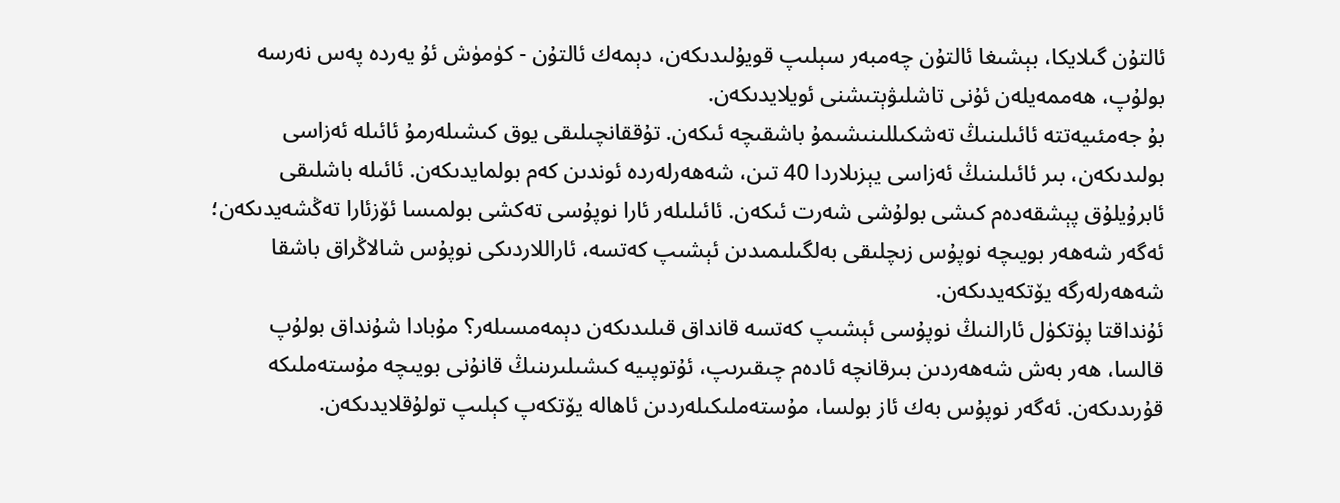ئالتۇن گىلايكا، بېشىغا ئالتۇن چەمبەر سېلىپ قويۇلىدىكەن، دېمەك ئالتۇن - كۈمۈش ئۇ يەردە پەس نەرسە بولۇپ، ھەممەيلەن ئۇنى تاشلىۋېتىشنى ئويلايدىكەن.
بۇ جەمئىيەتتە ئائىلىنىڭ تەشكىللىنىشىمۇ باشقىچە ئىكەن. تۇققانچىلىقى يوق كىشىلەرمۇ ئائىلە ئەزاسى بولىدىكەن، بىر ئائىلىنىڭ ئەزاسى يېزىلاردا 40 تىن، شەھەرلەردە ئوندىن كەم بولمايدىكەن. ئائىلە باشلىقى ئابرۇيلۇق پېشقەدەم كىشى بولۇشى شەرت ئىكەن. ئائىلىلەر ئارا نوپۇسى تەكشى بولمىسا ئۆزئارا تەڭشەيدىكەن؛ ئەگەر شەھەر بويىچە نوپۇس زىچلىقى بەلگىلىمىدىن ئېشىپ كەتسە، ئاراللاردىكى نوپۇس شالاڭراق باشقا شەھەرلەرگە يۆتكەيدىكەن.
ئۇنداقتا پۈتكۈل ئارالنىڭ نوپۇسى ئېشىپ كەتسە قانداق قىلىدىكەن دېمەمسىلەر؟ مۇبادا شۇنداق بولۇپ قالسا، ھەر بەش شەھەردىن بىرقانچە ئادەم چىقىرىپ، ئۇتوپىيە كىشىلىرىنىڭ قانۇنى بويىچە مۇستەملىكە قۇرىدىكەن. ئەگەر نوپۇس بەك ئاز بولسا، مۇستەملىكىلەردىن ئاھالە يۆتكەپ كېلىپ تولۇقلايدىكەن.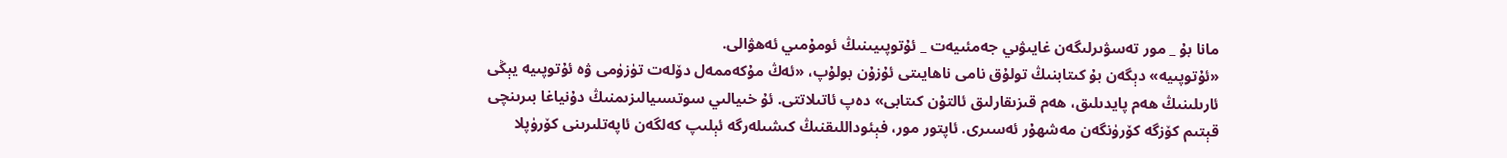مانا بۇ _ مور تەسۋىرلىگەن غايىۋىي جەمئىيەت _ ئۇتوپىيىنىڭ ئومۇمىي ئەھۋالى.
«ئۇتوپىيە» دېگەن بۇ كىتابنىڭ تولۇق نامى ناھايىتى ئۇزۇن بولۇپ، «ئەڭ مۇكەممەل دۆلەت تۈزۈمى ۋە ئۇتوپىيە يېڭى ئارىلىنىڭ ھەم پايدىلىق، ھەم قىزىقارلىق ئالتۇن كىتابى» دەپ ئاتىلاتتى. ئۇ خىيالىي سوتسىيالىزىمنىڭ دۇنياغا بىرىنچى قېتىم كۆزگە كۆرۈنگەن مەشھۇر ئەسىرى. ئاپتور مور، فېئوداللىقنىڭ كىشىلەرگە ئېلىپ كەلگەن ئاپەتلىرىنى كۆرۈپلا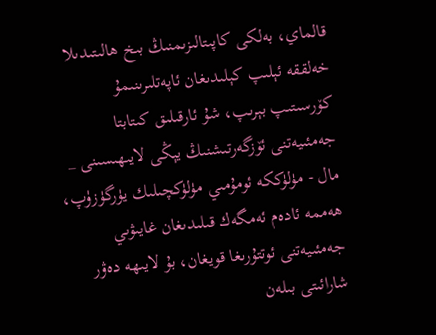قالماي، بەلكى كاپىتالىزىمنىڭ بىخ ھالىتىدىلا خەلققە ئېلىپ كېلىدىغان ئاپەتلىرىنىمۇ كۆرسىتىپ بېرىپ، شۇ ئارقىلىق كىتابتا جەمئىيەتنى ئۆزگەرتىشنىڭ يېڭى لايىھىسىنى _ مال - مۈلۈككە ئومۇمىي مۈلۈكچىلىك يۈرگۈزۈپ، ھەممە ئادەم ئەمگەك قىلىدىغان غايىۋىي جەمئىيەتنى ئوتتۇرىغا قويغان، بۇ لايىھە دەۋر شارائىتى بىلەن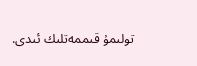تولىمۇ قىممەتلىك ئىدى.